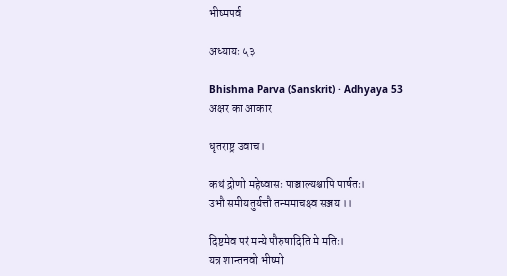भीष्मपर्व

अध्यायः ५३

Bhishma Parva (Sanskrit) · Adhyaya 53
अक्षर का आकार

धृतराष्ट्र उवाच।

कथं द्रोणो महेष्वासः पाञ्चाल्यश्चापि पार्षतः।
उभौ समीयतुर्यत्तौ तन्ममाचक्ष्व सञ्जय ।।

दिष्टमेव परं मन्ये पौरुषादिति मे मतिः।
यत्र शान्तनवो भीष्मो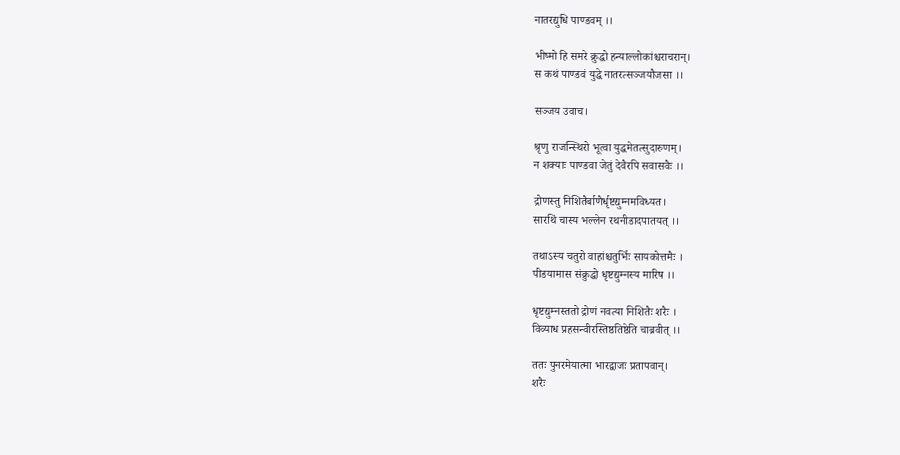नातरद्युधि पाण्डवम् ।।

भीष्मो हि समरे क्रुद्धो हन्याल्लोकांश्चराचरान्।
स कथं पाण्डवं युद्धे नातरत्सञ्जयौजसा ।।

सञ्जय उवाच।

श्रृणु राजन्स्थिरो भूत्वा युद्धमेतत्सुदारुणम्।
न शक्याः पाण्डवा जेतुं देवैरपि सवासवैः ।।

द्रोणस्तु निशितैर्बाणैर्धृष्टद्युम्नमविध्यत।
सारथिं चास्य भल्लेन रथनीडादपातयत् ।।

तथाऽस्य चतुरो वाहांश्चतुर्भिः सायकोत्तमैः ।
पीडयामास संक्रुद्धो धृष्टद्युम्नस्य मारिष ।।

धृष्टद्युम्नस्ततो द्रोणं नवत्या निशितैः शरैः ।
विव्याध प्रहसन्वीरस्तिष्ठतिष्ठेति चाब्रवीत् ।।

ततः पुनरमेयात्मा भारद्वाजः प्रतापवान्।
शरैः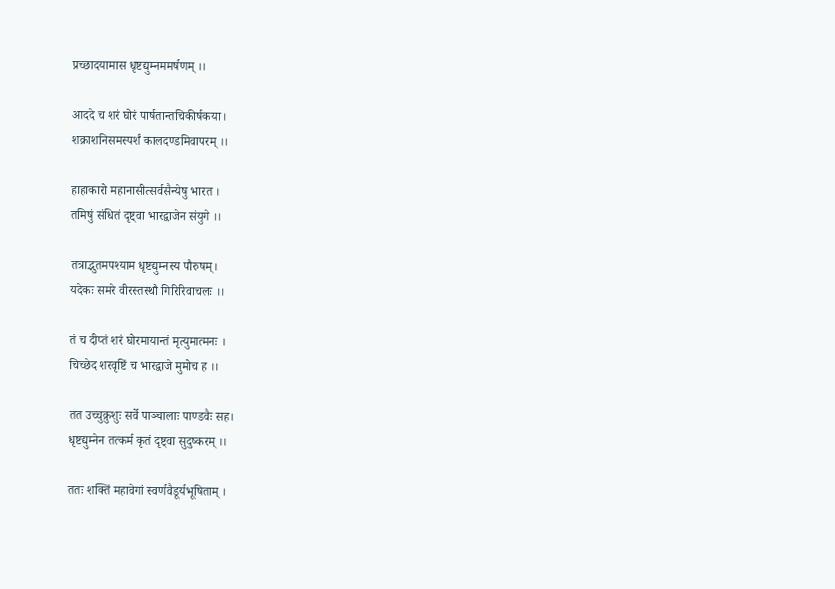प्रच्छादयामास धृष्टद्युम्नममर्षणम् ।।

आददे च शरं घोरं पार्षतान्तचिकीर्षकया।
शक्राशनिसमस्पर्शं कालदण्डमिवापरम् ।।

हाहाकारो महानासीत्सर्वसैन्येषु भारत ।
तमिषुं संधितं दृष्ट्वा भारद्वाजेन संयुगे ।।

तत्राद्भुतमपश्याम धृष्टद्युम्नस्य पौरुषम्।
यदेकः समरे वीरस्तस्थौ गिरिरिवाचलः ।।

तं च दीप्तं शरं घोरमायान्तं मृत्युमात्मनः ।
चिच्छेद शरवृष्टिं च भारद्वाजे मुमोच ह ।।

तत उच्चुक्रुशुः सर्वे पाञ्चालाः पाण्डवैः सह।
धृष्टद्युम्नेन तत्कर्म कृतं दृष्ट्वा सुदुष्करम् ।।

ततः शक्तिं महावेगां स्वर्णवैडूर्यभूषिताम् ।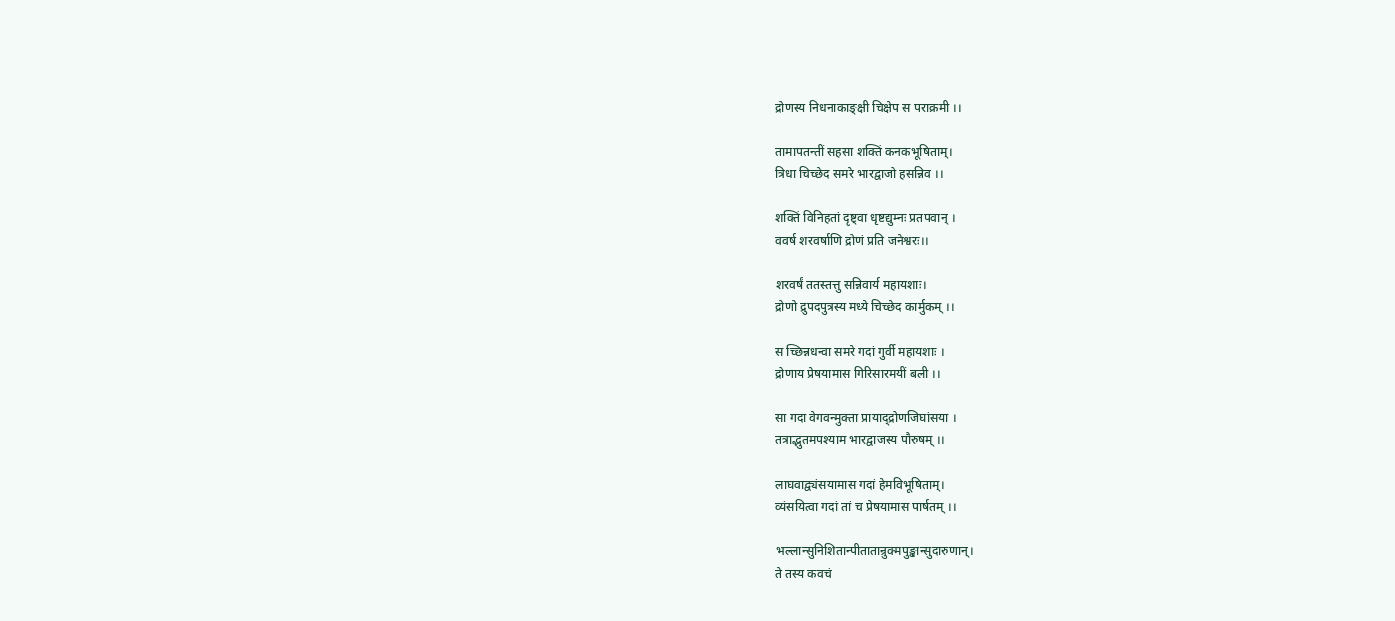द्रोणस्य निधनाकाङ्क्षी चिक्षेप स पराक्रमी ।।

तामापतन्तीं सहसा शक्तिं कनकभूषिताम्।
त्रिधा चिच्छेद समरे भारद्वाजो हसन्निव ।।

शक्तिं विनिहतां दृष्ट्वा धृष्टद्युम्नः प्रतपवान् ।
ववर्ष शरवर्षाणि द्रोणं प्रति जनेश्वरः।।

शरवर्षं ततस्तत्तु सन्निवार्य महायशाः।
द्रोणो द्रुपदपुत्रस्य मध्ये चिच्छेद कार्मुकम् ।।

स च्छिन्नधन्वा समरे गदां गुर्वी महायशाः ।
द्रोणाय प्रेषयामास गिरिसारमयीं बली ।।

सा गदा वेगवन्मुक्ता प्रायाद्द्रोणजिघांसया ।
तत्राद्भुतमपश्याम भारद्वाजस्य पौरुषम् ।।

लाघवाद्व्यंसयामास गदां हेमविभूषिताम्।
व्यंसयित्वा गदां तां च प्रेषयामास पार्षतम् ।।

भल्लान्सुनिशितान्पीतातान्रुक्मपुङ्खान्सुदारुणान्।
ते तस्य कवचं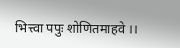भित्त्वा पपुः शोणितमाहवे ।।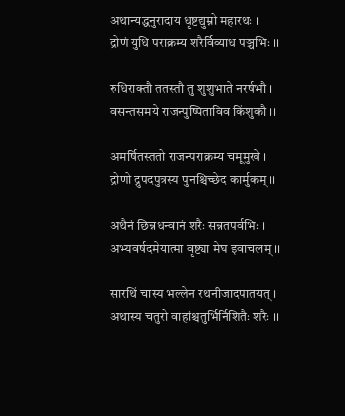अथान्यद्धनुरादाय धृष्टद्युम्नो महारथः ।
द्रोणं युधि पराक्रम्य शरैर्विव्याध पञ्चभिः ।।

रुधिराक्तौ ततस्तौ तु शुशुभाते नरर्षभौ ।
वसन्तसमये राजन्पुष्पिताविव किंशुकौ ।।

अमर्षितस्ततो राजन्पराक्रम्य चमूमुखे ।
द्रोणो द्रुपदपुत्रस्य पुनश्चिच्छेद कार्मुकम् ।।

अथैनं छिन्नधन्वानं शरैः सन्नतपर्वभिः ।
अभ्यवर्षदमेयात्मा वृष्ट्या मेघ इवाचलम् ।।

सारथिं चास्य भल्लेन रथनीजादपातयत् ।
अथास्य चतुरो वाहांश्चतुर्भिर्निशितैः शरैः ।।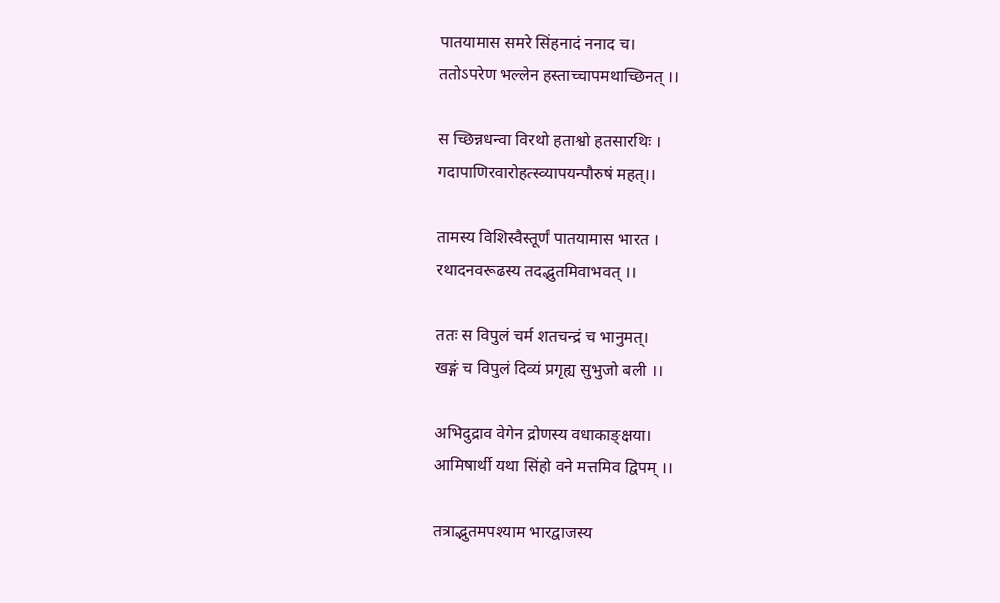पातयामास समरे सिंहनादं ननाद च।
ततोऽपरेण भल्लेन हस्ताच्चापमथाच्छिनत् ।।

स च्छिन्नधन्वा विरथो हताश्वो हतसारथिः ।
गदापाणिरवारोहत्स्व्यापयन्पौरुषं महत्।।

तामस्य विशिस्वैस्तूर्णं पातयामास भारत ।
रथादनवरूढस्य तदद्भुतमिवाभवत् ।।

ततः स विपुलं चर्म शतचन्द्रं च भानुमत्।
खङ्गं च विपुलं दिव्यं प्रगृह्य सुभुजो बली ।।

अभिदुद्राव वेगेन द्रोणस्य वधाकाङ्क्षया।
आमिषार्थी यथा सिंहो वने मत्तमिव द्विपम् ।।

तत्राद्भुतमपश्याम भारद्वाजस्य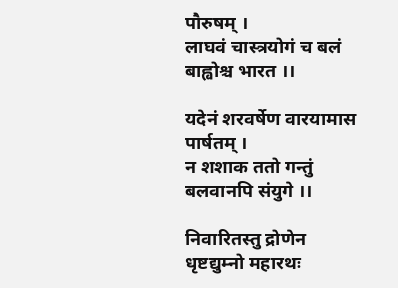पौरुषम् ।
लाघवं चास्त्रयोगं च बलं बाह्वोश्च भारत ।।

यदेनं शरवर्षेण वारयामास पार्षतम् ।
न शशाक ततो गन्तुं बलवानपि संयुगे ।।

निवारितस्तु द्रोणेन धृष्टद्युम्नो महारथः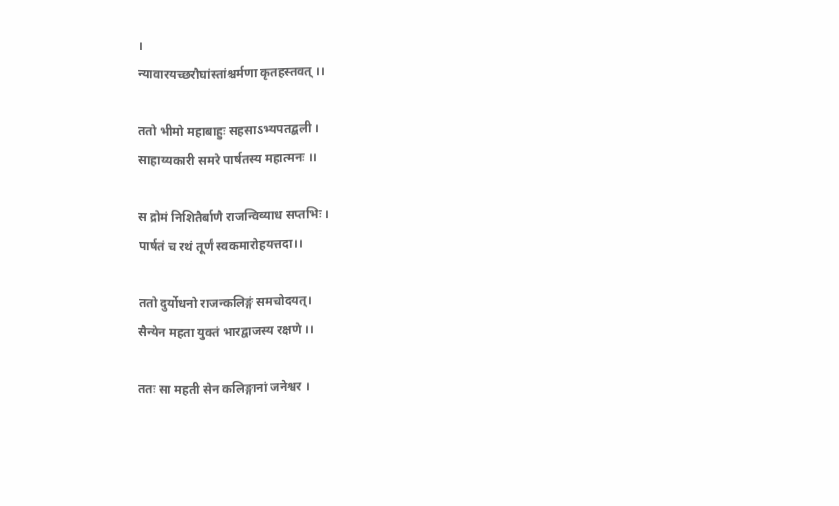।
न्यावारयच्छरौघांस्तांश्चर्मणा कृतहस्तवत् ।।

ततो भीमो महाबाहुः सहसाऽभ्यपतद्बली ।
साहाय्यकारी समरे पार्षतस्य महात्मनः ।।

स द्रोमं निशितैर्बाणै राजन्विव्याध सप्तभिः ।
पार्षतं च रथं तूर्णं स्वकमारोहयत्तदा।।

ततो दुर्योधनो राजन्कलिङ्गं समचोदयत्।
सैन्येन महता युक्तं भारद्वाजस्य रक्षणे ।।

ततः सा महती सेन कलिङ्गानां जनेश्वर ।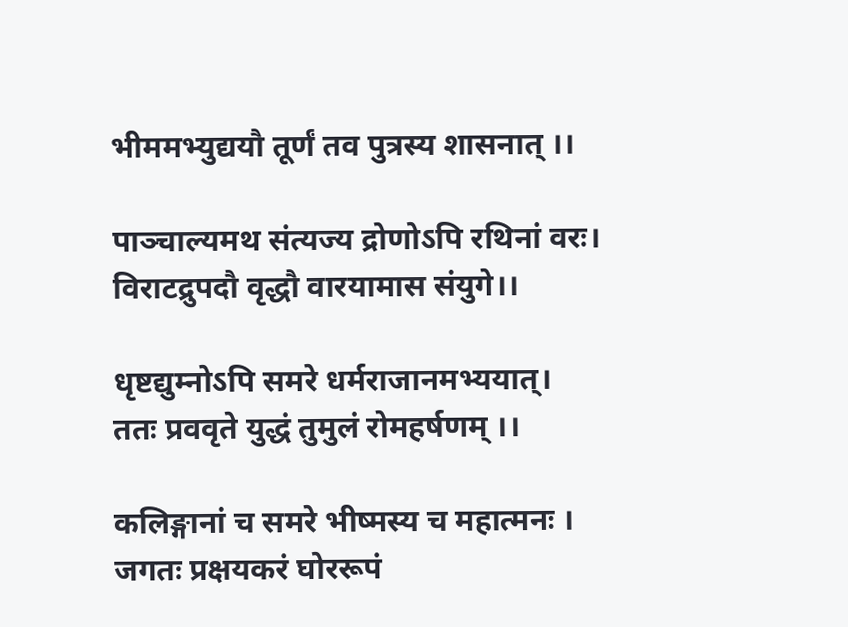भीममभ्युद्ययौ तूर्णं तव पुत्रस्य शासनात् ।।

पाञ्चाल्यमथ संत्यज्य द्रोणोऽपि रथिनां वरः।
विराटद्रुपदौ वृद्धौ वारयामास संयुगे।।

धृष्टद्युम्नोऽपि समरे धर्मराजानमभ्ययात्।
ततः प्रववृते युद्धं तुमुलं रोमहर्षणम् ।।

कलिङ्गानां च समरे भीष्मस्य च महात्मनः ।
जगतः प्रक्षयकरं घोररूपं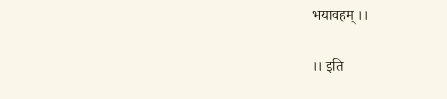भयावहम् ।।

।। इति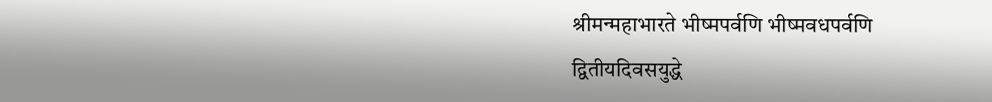श्रीमन्महाभारते भीष्मपर्वणि भीष्मवधपर्वणि
द्वितीयदिवसयुद्धे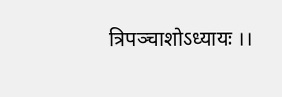त्रिपञ्चाशोऽध्यायः ।।